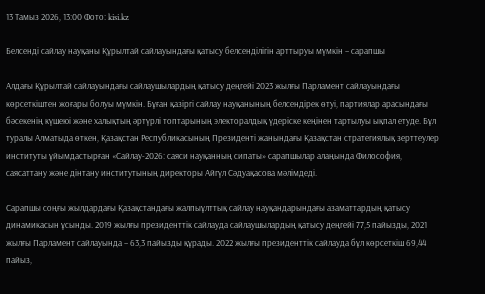13 Тамыз 2026, 13:00 Фото: kisi.kz

Белсенді сайлау науқаны Құрылтай сайлауындағы қатысу белсенділігін арттыруы мүмкін – сарапшы

Алдағы Құрылтай сайлауындағы сайлаушылардың қатысу деңгейі 2023 жылғы Парламент сайлауындағы көрсеткіштен жоғары болуы мүмкін. Бұған қазіргі сайлау науқанының белсендірек өтуі, партиялар арасындағы бәсекенің күшеюі және халықтың әртүрлі топтарының электоралдық үдеріске кеңінен тартылуы ықпал етуде. Бұл туралы Алматыда өткен, Қазақстан Республикасының Президенті жанындағы Қазақстан стратегиялық зерттеулер институты ұйымдастырған «Сайлау-2026: саяси науқанның сипаты» сарапшылар алаңында Философия, саясаттану және дінтану институтының директоры Айгүл Сәдуақасова мәлімдеді.

Сарапшы соңғы жылдардағы Қазақстандағы жалпыұлттық сайлау науқандарындағы азаматтардың қатысу динамикасын ұсынды. 2019 жылғы президенттік сайлауда сайлаушылардың қатысу деңгейі 77,5 пайызды, 2021 жылғы Парламент сайлауында – 63,3 пайызды құрады. 2022 жылғы президенттік сайлауда бұл көрсеткіш 69,44 пайыз,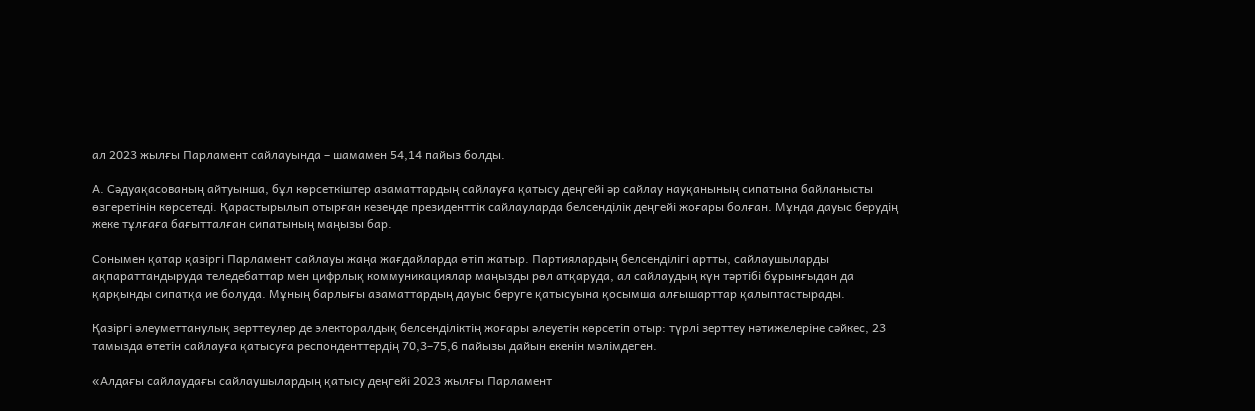ал 2023 жылғы Парламент сайлауында – шамамен 54,14 пайыз болды.

А. Сәдуақасованың айтуынша, бұл көрсеткіштер азаматтардың сайлауға қатысу деңгейі әр сайлау науқанының сипатына байланысты өзгеретінін көрсетеді. Қарастырылып отырған кезеңде президенттік сайлауларда белсенділік деңгейі жоғары болған. Мұнда дауыс берудің жеке тұлғаға бағытталған сипатының маңызы бар.

Сонымен қатар қазіргі Парламент сайлауы жаңа жағдайларда өтіп жатыр. Партиялардың белсенділігі артты, сайлаушыларды ақпараттандыруда теледебаттар мен цифрлық коммуникациялар маңызды рөл атқаруда, ал сайлаудың күн тәртібі бұрынғыдан да қарқынды сипатқа ие болуда. Мұның барлығы азаматтардың дауыс беруге қатысуына қосымша алғышарттар қалыптастырады.

Қазіргі әлеуметтанулық зерттеулер де электоралдық белсенділіктің жоғары әлеуетін көрсетіп отыр: түрлі зерттеу нәтижелеріне сәйкес, 23 тамызда өтетін сайлауға қатысуға респонденттердің 70,3–75,6 пайызы дайын екенін мәлімдеген.

«Алдағы сайлаудағы сайлаушылардың қатысу деңгейі 2023 жылғы Парламент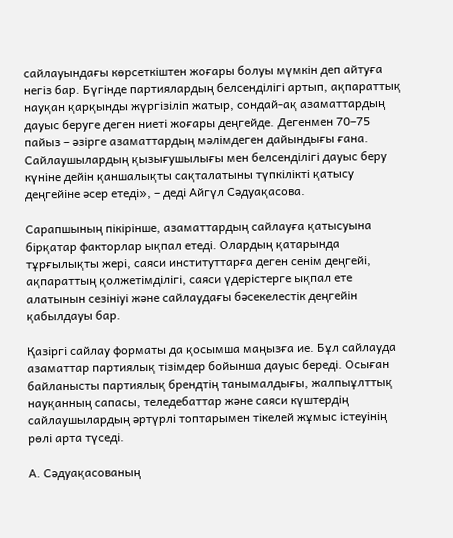сайлауындағы көрсеткіштен жоғары болуы мүмкін деп айтуға негіз бар. Бүгінде партиялардың белсенділігі артып, ақпараттық науқан қарқынды жүргізіліп жатыр, сондай-ақ азаматтардың дауыс беруге деген ниеті жоғары деңгейде. Дегенмен 70–75 пайыз – әзірге азаматтардың мәлімдеген дайындығы ғана. Сайлаушылардың қызығушылығы мен белсенділігі дауыс беру күніне дейін қаншалықты сақталатыны түпкілікті қатысу деңгейіне әсер етеді», – деді Айгүл Сәдуақасова.

Сарапшының пікірінше, азаматтардың сайлауға қатысуына бірқатар факторлар ықпал етеді. Олардың қатарында тұрғылықты жері, саяси институттарға деген сенім деңгейі, ақпараттың қолжетімділігі, саяси үдерістерге ықпал ете алатынын сезініуі және сайлаудағы бәсекелестік деңгейін қабылдауы бар.

Қазіргі сайлау форматы да қосымша маңызға ие. Бұл сайлауда азаматтар партиялық тізімдер бойынша дауыс береді. Осыған байланысты партиялық брендтің танымалдығы, жалпыұлттық науқанның сапасы, теледебаттар және саяси күштердің сайлаушылардың әртүрлі топтарымен тікелей жұмыс істеуінің рөлі арта түседі.

А. Сәдуақасованың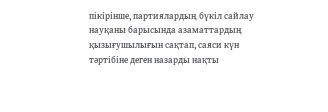пікірінше, партиялардың бүкіл сайлау науқаны барысында азаматтардың қызығушылығын сақтап, саяси күн тәртібіне деген назарды нақты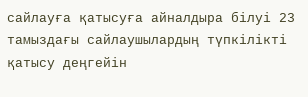сайлауға қатысуға айналдыра білуі 23 тамыздағы сайлаушылардың түпкілікті қатысу деңгейін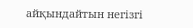айқындайтын негізгі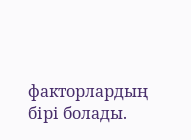факторлардың бірі болады.